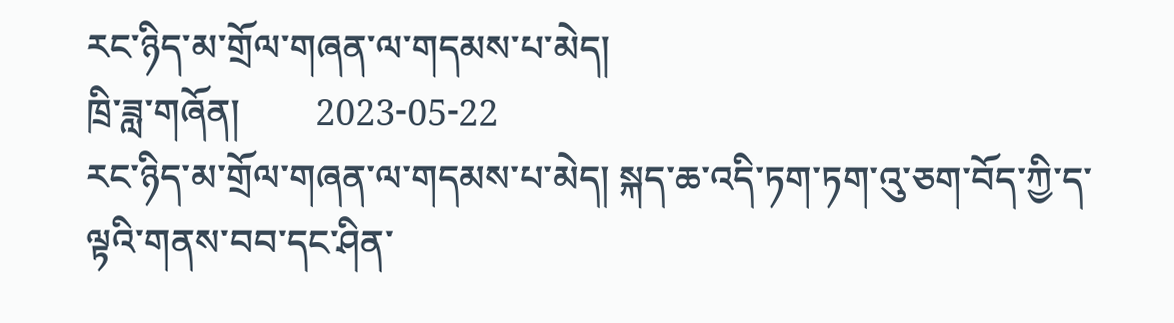རང་ཉིད་མ་གྲོལ་གཞན་ལ་གདམས་པ་མེད།
ཁྲི་ཟླ་གཞོན།        2023-05-22
རང་ཉིད་མ་གྲོལ་གཞན་ལ་གདམས་པ་མེད། སྐད་ཆ་འདི་ཏག་ཏག་འུ་ཅག་བོད་ཀྱི་ད་ལྟའི་གནས་བབ་དང་ཤིན་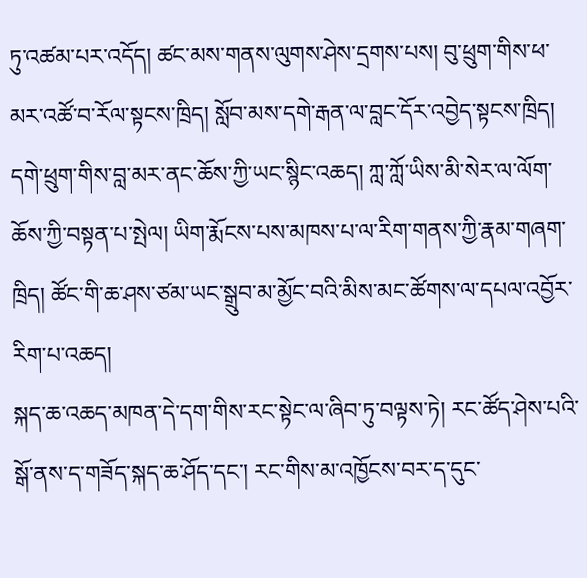ཏུ་འཚམ་པར་འདོད། ཚང་མས་གནས་ལུགས་ཤེས་དྲགས་པས། བུ་ཕྲུག་གིས་ཕ་མར་འཚོ་བ་རོལ་སྟངས་ཁྲིད། སློབ་མས་དགེ་རྒན་ལ་བླང་དོར་འབྱེད་སྟངས་ཁྲིད། དགེ་ཕྲུག་གིས་བླ་མར་ནང་ཆོས་ཀྱི་ཡང་སྙིང་འཆད། ཀླ་ཀློ་ཡིས་མི་སེར་ལ་ལོག་ཆོས་ཀྱི་བསྟན་པ་སྤེལ། ཡིག་རྨོངས་པས་མཁས་པ་ལ་རིག་གནས་ཀྱི་རྣམ་གཞག་ཁྲིད། ཚོང་གི་ཆ་ཤས་ཙམ་ཡང་སྒྲུབ་མ་མྱོང་བའི་མིས་མང་ཚོགས་ལ་དཔལ་འབྱོར་རིག་པ་འཆད།
སྐད་ཆ་འཆད་མཁན་དེ་དག་གིས་རང་སྟེང་ལ་ཞིབ་ཏུ་བལྟས་ཏེ། རང་ཚོད་ཤེས་པའི་སྒོ་ནས་ད་གཟོད་སྐད་ཆ་ཤོད་དང་། རང་གིས་མ་འཁྱོངས་བར་ད་དུང་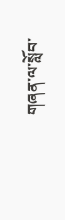གཞན་ལ་སློབ་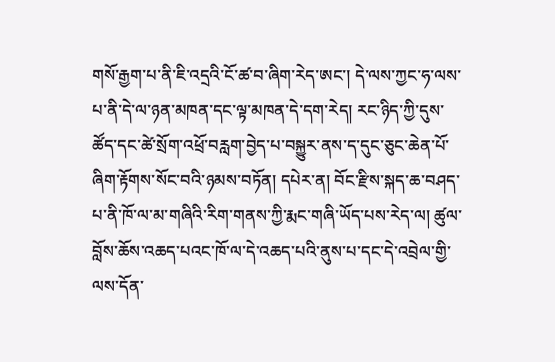གསོ་རྒྱག་པ་ནི་ཇི་འདྲའི་ངོ་ཚ་བ་ཞིག་རེད་ཨང་། དེ་ལས་ཀྱང་ཧ་ལས་པ་ནི་དེ་ལ་ཉན་མཁན་དང་ལྟ་མཁན་དེ་དག་རེད། རང་ཉིད་ཀྱི་དུས་ཚོད་དང་ཚེ་སྲོག་འཕྲོ་བརླག་བྱེད་པ་བསྐྱུར་ནས་ད་དུང་ཅུང་ཆེན་པོ་ཞིག་རྟོགས་སོང་བའི་ཉམས་བཏོན། དཔེར་ན། བོང་རྫིས་སྐད་ཆ་བཤད་པ་ནི་ཁོ་ལ་མ་གཞིའི་རིག་གནས་ཀྱི་རྨང་གཞི་ཡོད་པས་རེད་ལ། ཚུལ་བློས་ཆོས་འཆད་པའང་ཁོ་ལ་དེ་འཆད་པའི་ནུས་པ་དང་དེ་འབྲེལ་གྱི་ལས་དོན་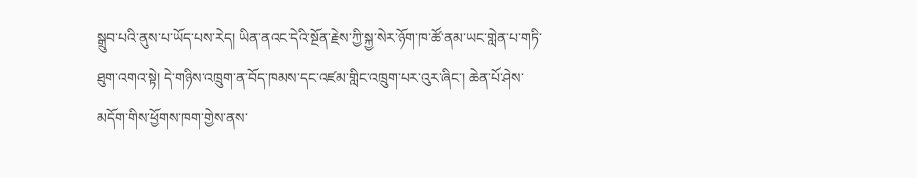སྒྲུབ་པའི་ནུས་པ་ཡོད་པས་རེད། ཡིན་ནའང་དེའི་སྔོན་རྗེས་ཀྱི་སྐྱ་སེར་ཉོག་ཁ་ཚོ་ནམ་ཡང་གླེན་པ་གཏི་ཐུག་འགའ་སྟེ། དེ་གཉིས་འཁྲུག་ན་བོད་ཁམས་དང་འཛམ་གླིང་འཁྲུག་པར་འུར་ཞིང་། ཆེན་པོ་ཤེས་མདོག་གིས་ཕྱོགས་ཁག་གྱེས་ནས་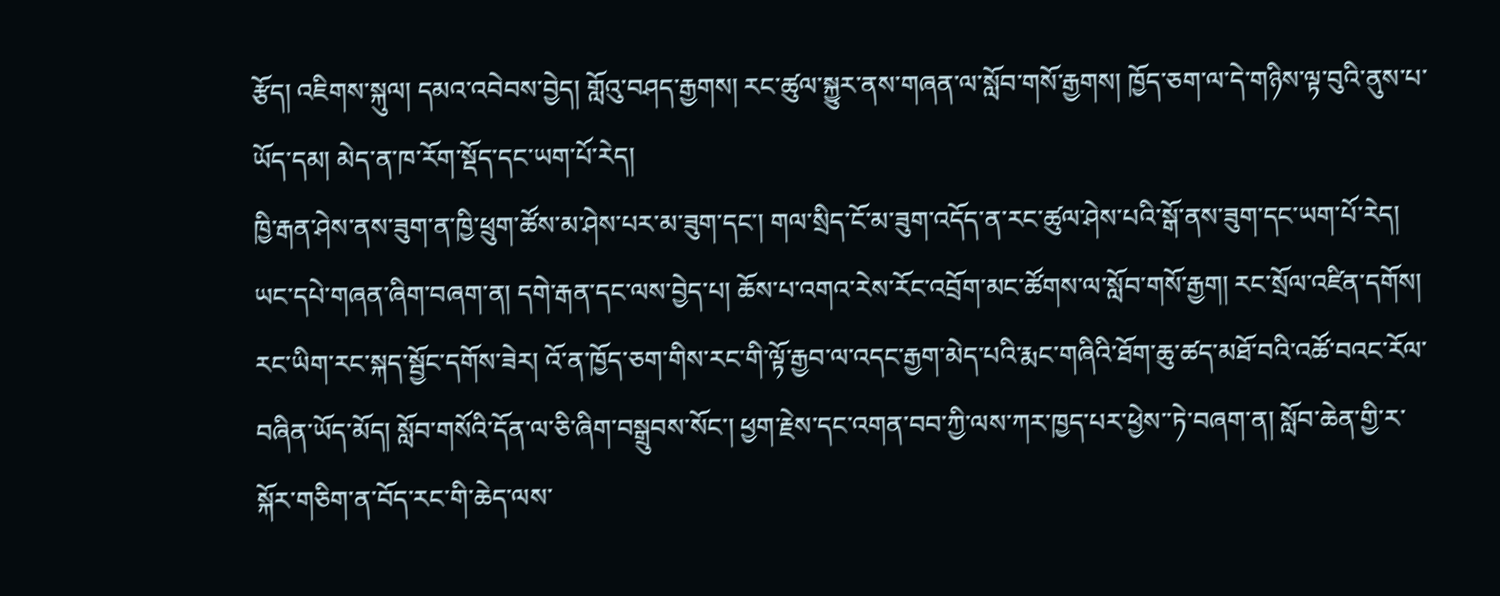རྩོད། འཇིགས་སྐུལ། དམའ་འབེབས་བྱེད། གློའུ་བཤད་རྒྱགས། རང་ཚུལ་སྐྱུར་ནས་གཞན་ལ་སློབ་གསོ་རྒྱགས། ཁྱོད་ཅག་ལ་དེ་གཉིས་ལྟ་བུའི་ནུས་པ་ཡོད་དམ། མེད་ན་ཁ་རོག་སྡོད་དང་ཡག་པོ་རེད།
ཁྱི་རྒན་ཤེས་ནས་ཟུག་ན་ཁྱི་ཕྲུག་ཚོས་མ་ཤེས་པར་མ་ཟུག་དང་། གལ་སྲིད་ངོ་མ་ཟུག་འདོད་ན་རང་ཚུལ་ཤེས་པའི་སྒོ་ནས་ཟུག་དང་ཡག་པོ་རེད། ཡང་དཔེ་གཞན་ཞིག་བཞག་ན། དགེ་རྒན་དང་ལས་བྱེད་པ། ཆོས་པ་འགའ་རེས་རོང་འབྲོག་མང་ཚོགས་ལ་སློབ་གསོ་རྒྱག། རང་སྲོལ་འཛིན་དགོས། རང་ཡིག་རང་སྐད་སྦྱོང་དགོས་ཟེར། འོ་ན་ཁྱོད་ཅག་གིས་རང་གི་ལྟོ་རྒྱབ་ལ་འདང་རྒྱག་མེད་པའི་རྨང་གཞིའི་ཐོག་ཆུ་ཚད་མཐོ་བའི་འཚོ་བའང་རོལ་བཞིན་ཡོད་མོད། སློབ་གསོའི་དོན་ལ་ཅི་ཞིག་བསྒྲུབས་སོང་། ཕྱག་རྗེས་དང་འགན་བབ་ཀྱི་ལས་ཀར་ཁྱད་པར་ཕྱེས་་ཏེ་བཞག་ན། སློབ་ཆེན་གྱི་ར་སྐོར་གཅིག་ན་བོད་རང་གི་ཆེད་ལས་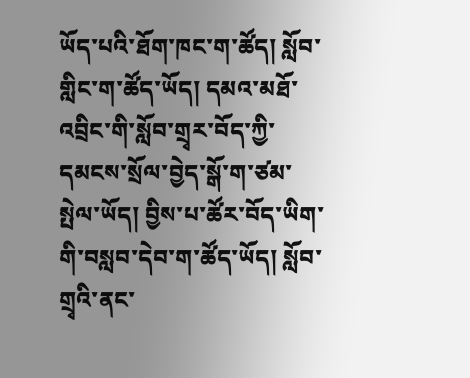ཡོད་པའི་ཐོག་ཁང་ག་ཚོད། སློབ་གླིང་ག་ཚོད་ཡོད། དམའ་མཐོ་འབྲིང་གི་སློབ་གྲྭར་བོད་ཀྱི་དམངས་སྲོལ་བྱེད་སྒོ་ག་ཙམ་སྤེལ་ཡོད། བྱིས་པ་ཚོར་བོད་ཡིག་གི་བསླབ་དེབ་ག་ཚོད་ཡོད། སློབ་གྲྭའི་ནང་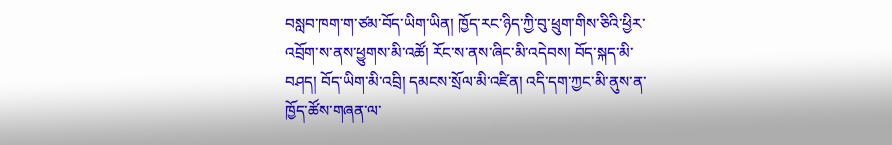བསླབ་ཁག་ག་ཙམ་བོད་ཡིག་ཡིན། ཁྱོད་རང་ཉིད་ཀྱི་བུ་ཕྲུག་གིས་ཅིའི་ཕྱིར་འབྲོག་ས་ནས་ཕྱུགས་མི་འཚོ། རོང་ས་ནས་ཞིང་མི་འདེབས། བོད་སྐད་མི་བཤད། བོད་ཡིག་མི་འབྲི། དམངས་སྲོལ་མི་འཛིན། འདི་དག་ཀྱང་མི་ནུས་ན་ཁྱོད་ཚོས་གཞན་ལ་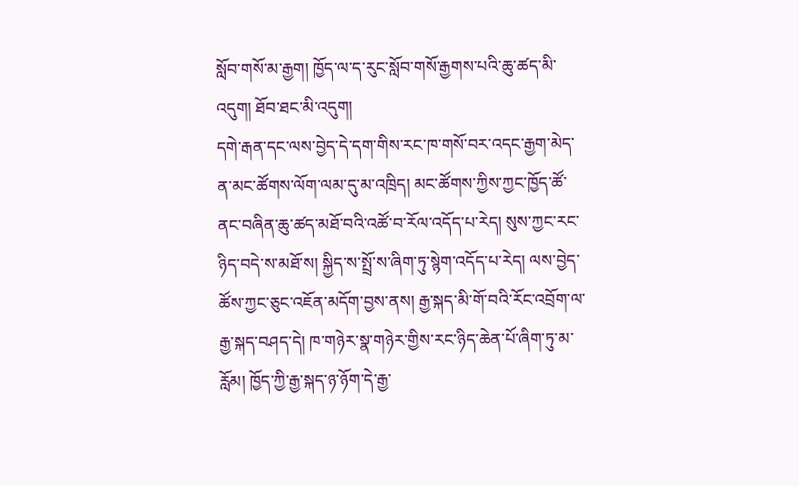སློབ་གསོ་མ་རྒྱག། ཁྱོད་ལ་ད་རུང་སློབ་གསོ་རྒྱགས་པའི་ཆུ་ཚད་མི་འདུག། ཐོབ་ཐང་མི་འདུག།
དགེ་རྒན་དང་ལས་བྱེད་དེ་དག་གིས་རང་ཁ་གསོ་བར་འདང་རྒྱག་མེད་ན་མང་ཚོགས་ལོག་ལམ་དུ་མ་འཁྲིད། མང་ཚོགས་ཀྱིས་ཀྱང་ཁྱོད་ཚོ་ནང་བཞིན་ཆུ་ཚད་མཐོ་བའི་འཚོ་བ་རོལ་འདོད་པ་རེད། སུས་ཀྱང་རང་ཉིད་བདེ་ས་མཐོ་ས། སྐྱིད་ས་སྤྲོ་ས་ཞིག་ཏུ་སྙེག་འདོད་པ་རེད། ལས་བྱེད་ཚོས་ཀྱང་ཅུང་འཇོན་མདོག་བྱས་ནས། རྒྱ་སྐད་མི་གོ་བའི་རོང་འབྲོག་ལ་རྒྱ་སྐད་བཤད་དེ། ཁ་གཉེར་སྣ་གཉེར་གྱིས་རང་ཉིད་ཆེན་པོ་ཞིག་ཏུ་མ་རློམ། ཁྱོད་ཀྱི་རྒྱ་སྐད་ཉ་ཉོག་དེ་རྒྱ་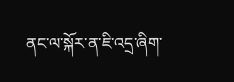ནང་ལ་སྐོར་ན་ཇི་འདྲ་ཞིག་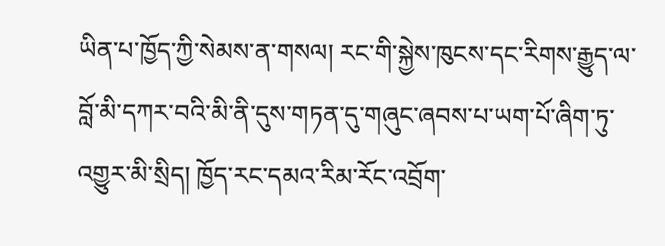ཡིན་པ་ཁྱོད་ཀྱི་སེམས་ན་གསལ། རང་གི་སྐྱེས་ཁུངས་དང་རིགས་རྒྱུད་ལ་བློ་མི་དཀར་བའི་མི་ནི་དུས་གཏན་དུ་གཞུང་ཞབས་པ་ཡག་པོ་ཞིག་ཏུ་འགྱུར་མི་སྲིད། ཁྱོད་རང་དམའ་རིམ་རོང་འབྲོག་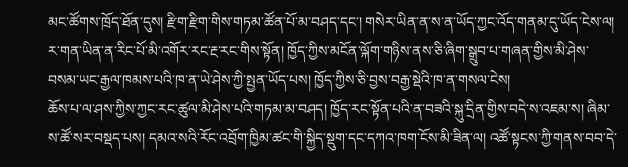མང་ཚོགས་ཁྲོད་ཐོན་དུས། རྫིག་རྫིག་གིས་གཏམ་ཚོན་པོ་མ་བཤད་དང་། གསེར་ཡིན་ན་ས་ན་ཡོད་ཀྱང་འོད་གནམ་དུ་ཡོད་ངེས་ལ། ར་གན་ཡིན་ན་རིང་པོ་མི་འགོར་རང་རྔ་རང་གིས་སྟོན། ཁྱོད་ཀྱིས་མངོན་ལྐོག་གཉིས་ནས་ཅི་ཞིག་སྒྲུབ་པ་གཞན་གྱིས་མི་ཤེས་བསམ་ཡང་རྒྱལ་ཁམས་པའི་ཁ་ན་ཡེ་ཤེས་ཀྱི་སྤྱན་ཡོད་པས། ཁྱོད་ཀྱིས་ཅི་བྱས་བརྒྱ་སྡེའི་ཁ་ན་གསལ་ངེས།
ཆོས་པ་ལ་ཤས་ཀྱིས་ཀྱང་རང་ཚུལ་མི་ཤེས་པའི་གཏམ་མ་བཤད། ཁྱོད་རང་སྟོན་པའི་ན་བཟའི་སྐུ་དྲིན་གྱིས་བདེ་ས་འཇམ་ས། ཞིམ་ས་ཚོ་སར་བསྡད་པས། དམའ་སའི་རོང་འབྲོག་ཁྱིམ་ཚང་གི་སྐྱིད་སྡུག་དང་དཀའ་ཁག་ངོས་མི་ཟིན་ལ། འཚོ་སྟངས་ཀྱི་གནས་བབ་དེ་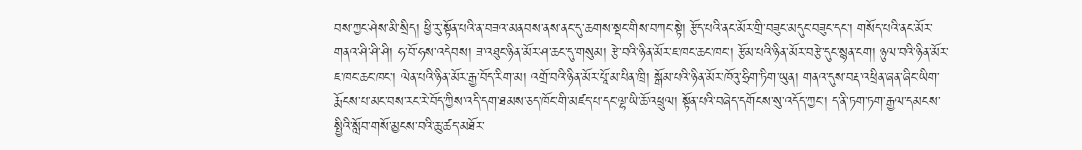བས་ཀྱང་ཤེས་མི་སྲིད། ཕྱི་རུ་སྟོན་པའི་ན་བཟའ་མནབས་ནས་ནང་དུ་ཆགས་སྡང་གིས་བཀང་སྟེ། རྩོད་པའི་ནང་མོར་གྲི་བཟུང་མདུང་བཟུང་དང་། གསོད་པའི་ནང་མོར་གནའ་ཤི་ཤི་ཤི། ཧ་བོ་ཧས་འདེབས། ཟ་འཐུང་ཉིན་མོར་ཤ་ཆང་དུ་གསུམ། རྩེ་བའི་ཉིན་མོར་ཇ་ཁང་ཆང་ཁང་། རྩོམ་པའི་ཉིན་མོར་བརྩེ་དུང་སྙན་ངག། ཉུལ་བའི་ཉིན་མོར་ཇ་ཁང་ཆང་ཁང་། ལེན་པའི་ཉིན་མོར་རྒྱ་བོད་རིག་མ། འགྲོ་བའི་ཉིན་མོར་པཱོ་མ་པིན་ཁྲི། སྒོམ་པའི་ཉིན་མོར་ཁོའུ་ཧྲིག་ཏིག་ཡུན། གནའ་དུས་བརྡ་འཕྲིན་ཞན་ཞིང་ཡིག་རྨོངས་པ་མང་བས་རང་རེ་བོད་ཀྱིས་འདི་དག་ཐམས་ཅད་ཁོང་གི་མཛད་པ་དང་ལྷ་ཡི་ཆོ་འཕྲུལ། སྟོན་པའི་བཞེད་དགོངས་སུ་འདོད་ཀྱང་། ད་ནི་ཏག་ཏག་རྒྱལ་དམངས་སྤྱིའི་སློབ་གསོ་མྱངས་བའི་ཆུ་ཚད་མཐོར་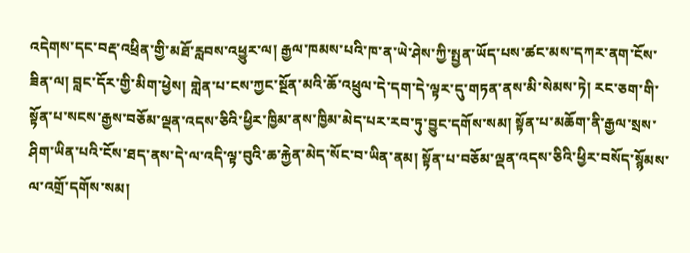འདེགས་དང་བརྡ་འཕྲིན་གྱི་མཐོ་རླབས་འཕྱུར་ལ། རྒྱལ་ཁམས་པའི་ཁ་ན་ཡེ་ཤེས་ཀྱི་སྤྱན་ཡོད་པས་ཚང་མས་དཀར་ནག་ངོས་ཟིན་ལ། བླང་དོར་གྱི་མིག་ཕྱེས། གླེན་པ་ངས་ཀྱང་སྔོན་མའི་ཆོ་འཕྲུལ་དེ་དག་དེ་ལྟར་དུ་གཏན་ནས་མི་སེམས་ཏེ། རང་ཅག་གི་སྟོན་པ་སངས་རྒྱས་བཅོམ་ལྡན་འདས་ཅིའི་ཕྱིར་ཁྱིམ་ནས་ཁྱིམ་མེད་པར་རབ་ཏུ་བྱུང་དགོས་སམ། སྟོན་པ་མཆོག་ནི་རྒྱལ་སྲས་ཤིག་ཡིན་པའི་ངོས་ཐད་ནས་དེ་ལ་འདི་ལྟ་བུའི་ཆ་རྐྱེན་མེད་སོང་བ་ཡིན་ནམ། སྟོན་པ་བཅོམ་ལྡན་འདས་ཅིའི་ཕྱིར་བསོད་སྙོམས་ལ་འགྲོ་དགོས་སམ།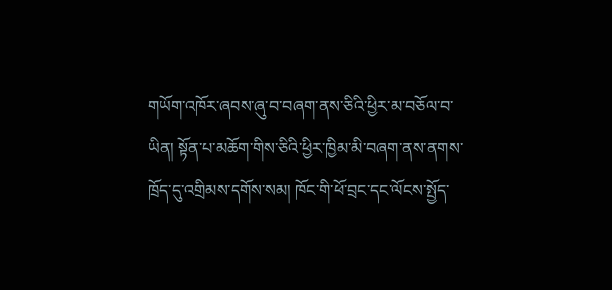གཡོག་འཁོར་ཞབས་ཞུ་བ་བཞག་ནས་ཅིའི་ཕྱིར་མ་བཅོལ་བ་ཡིན། སྟོན་པ་མཆོག་གིས་ཅིའི་ཕྱིར་ཁྱིམ་མི་བཞག་ནས་ནགས་ཁྲོད་དུ་འགྲིམས་དགོས་སམ། ཁོང་གི་ཕོ་བྲང་དང་ལོངས་སྤྱོད་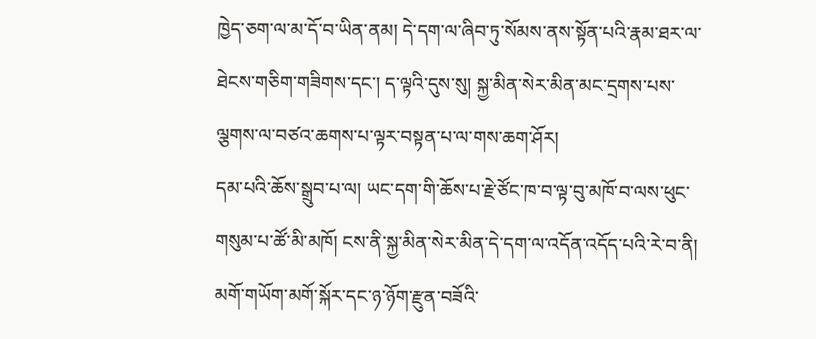ཁྱེད་ཅག་ལ་མ་དོ་བ་ཡིན་ནམ། དེ་དག་ལ་ཞིབ་ཏུ་སོམས་ནས་སྟོན་པའི་རྣམ་ཐར་ལ་ཐེངས་གཅིག་གཟིགས་དང་། ད་ལྟའི་དུས་སུ། སྐྱ་མིན་སེར་མིན་མང་དྲགས་པས་ལྕགས་ལ་བཙའ་ཆགས་པ་ལྟར་བསྟན་པ་ལ་གས་ཆག་ཤོར།
དམ་པའི་ཆོས་སྒྲུབ་པ་ལ། ཡང་དག་གི་ཆོས་པ་རྗེ་ཙོང་ཁ་བ་ལྟ་བུ་མཁོ་བ་ལས་ཕུང་གསུམ་པ་ཚོ་མི་མཁོ། ངས་ནི་སྐྱ་མིན་སེར་མིན་དེ་དག་ལ་འདོན་འདོད་པའི་རེ་བ་ནི། མགོ་གཡོག་མགོ་སྐོར་དང་ཉ་ཉོག་རྫུན་བཟོའི་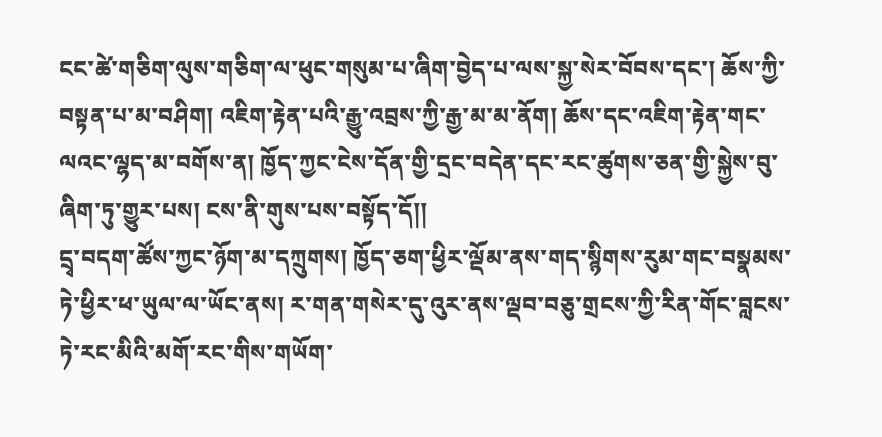ངང་ཚེ་གཅིག་ལུས་གཅིག་ལ་ཕུང་གསུམ་པ་ཞིག་བྱེད་པ་ལས་སྐྱ་སེར་བོབས་དང་། ཆོས་ཀྱི་བསྟན་པ་མ་བཤིག། འཇིག་རྟེན་པའི་རྒྱུ་འབྲས་ཀྱི་རྒྱ་མ་མ་ནོག། ཆོས་དང་འཇིག་རྟེན་གང་ལའང་ལྷད་མ་བགོས་ན། ཁྱོད་ཀྱང་ངེས་དོན་གྱི་དྲང་བདེན་དང་རང་ཚུགས་ཅན་གྱི་སྐྱེས་བུ་ཞིག་ཏུ་གྱུར་པས། ངས་ནི་གུས་པས་བསྟོད་དོ།།
དྲྭ་བདག་ཚོས་ཀྱང་ཉོག་མ་དཀྲུགས། ཁྱོད་ཅག་ཕྱིར་ལྡོམ་ནས་གད་སྙིགས་རུམ་གང་བསྣམས་ཏེ་ཕྱིར་ཕ་ཡུལ་ལ་ཡོང་ནས། ར་གན་གསེར་དུ་འུར་ནས་ལྡབ་བཅུ་གྲངས་ཀྱི་རིན་གོང་བླངས་ཏེ་རང་མིའི་མགོ་རང་གིས་གཡོག་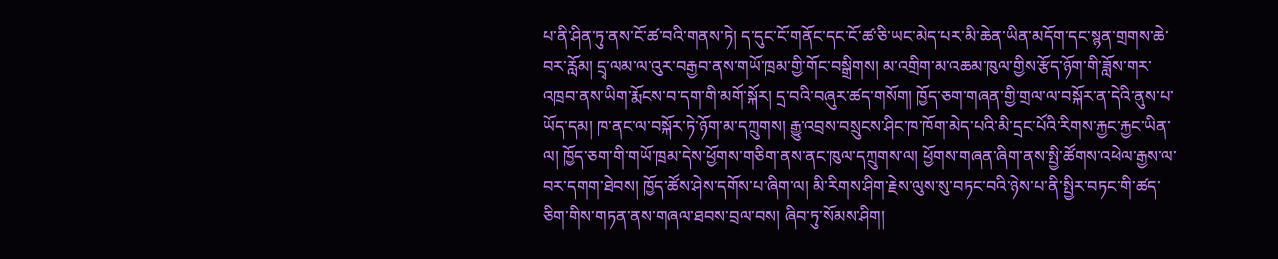པ་ནི་ཤིན་ཏུ་ནས་ངོ་ཚ་བའི་གནས་ཏེ། ད་དུང་ངོ་གནོང་དང་ངོ་ཚ་ཅི་ཡང་མེད་པར་མི་ཆེན་ཡིན་མདོག་དང་སྙན་གྲགས་ཆེ་བར་རློམ། དྲྭ་ལམ་ལ་འུར་བརྒྱབ་ནས་གཡོ་ཁྲམ་གྱི་གོང་བསྒྲིགས། མ་འགྲིག་མ་འཆམ་ཁུལ་གྱིས་རྩོད་ཉོག་གི་ཟློས་གར་འཁྲབ་ནས་ཡིག་རྨོངས་བ་དག་གི་མགོ་སྐོར། དྲ་བའི་བཞུར་ཚད་གསོག། ཁྱོད་ཅག་གཞན་གྱི་གྲལ་ལ་བསྐོར་ན་དེའི་ནུས་པ་ཡོད་དམ། ཁ་ནང་ལ་བསྐོར་ཏེ་ཉོག་མ་དཀྲུགས། རྒྱུ་འབྲས་བསྲུངས་ཤིང་ཁ་ཁོག་མེད་པའི་མི་དྲང་པོའི་རིགས་རྐྱང་རྐྱང་ཡིན་ལ། ཁྱོད་ཅག་གི་གཡོ་ཁྲམ་དེས་ཕྱོགས་གཅིག་ནས་ནང་ཁུལ་དཀྲུགས་ལ། ཕྱོགས་གཞན་ཞིག་ནས་སྤྱི་ཚོགས་འཕེལ་རྒྱས་ལ་བར་དགག་ཐེབས། ཁྱོད་ཚོས་ཤེས་དགོས་པ་ཞིག་ལ། མི་རིགས་ཤིག་རྗེས་ལུས་སུ་བཏང་བའི་ཉེས་པ་ནི་སྤྱིར་བཏང་གི་ཚད་ཅིག་གིས་གཏན་ནས་གཞལ་ཐབས་བྲལ་བས། ཞིབ་ཏུ་སོམས་ཤིག།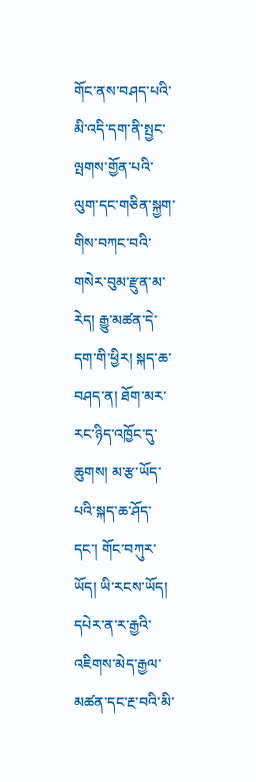གོང་ནས་བཤད་པའི་མི་འདི་དག་ནི་སྤྱང་ལྤགས་གྱོན་པའི་ལུག་དང་གཅིན་སྐྱག་གིས་བཀང་བའི་གསེར་བུམ་རྫུན་མ་རེད། རྒྱུ་མཚན་དེ་དག་གི་ཕྱིར། སྐད་ཆ་བཤད་ན། ཐོག་མར་རང་ཉིད་འཁྱོང་དུ་ཆུགས། མ་རྩ་ཡོད་པའི་སྐད་ཆ་ཤོད་དང་། གོང་བཀུར་ཡོད། ཡི་རངས་ཡོད། དཔེར་ན་ར་རྒྱའི་འཇིགས་མེད་རྒྱལ་མཚན་དང་རྔ་བའི་མི་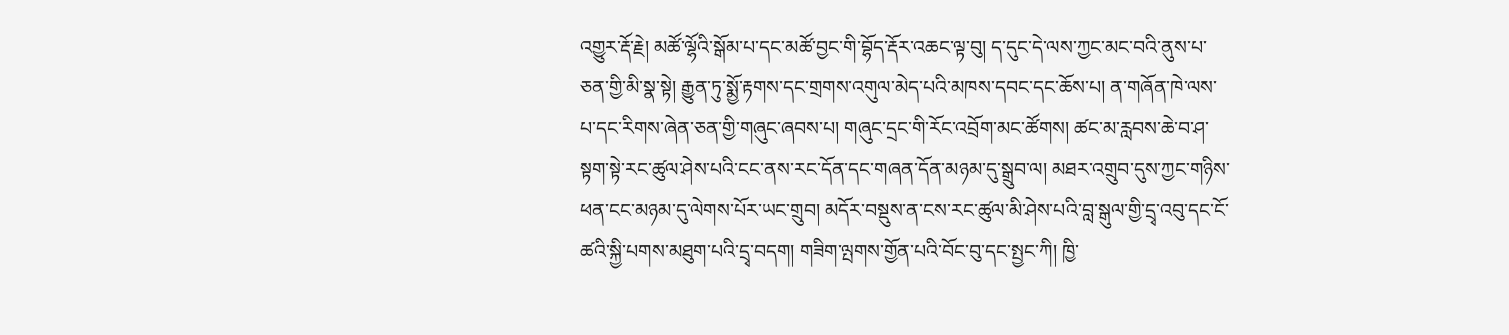འགྱུར་རྡོ་རྗེ། མཚོ་ལྷོའི་སྒོམ་པ་དང་མཚོ་བྱང་གི་བྷོད་རྡོར་འཆང་ལྟ་བུ། ད་དུང་དེ་ལས་ཀྱང་མང་བའི་ནུས་པ་ཅན་གྱི་མི་སྣ་སྟེ། རྒྱུན་ཏུ་སྨྱོ་རྟགས་དང་གྲགས་འགུལ་མེད་པའི་མཁས་དབང་དང་ཆོས་པ། ན་གཞོན་ཁེ་ལས་པ་དང་རིགས་ཞེན་ཅན་གྱི་གཞུང་ཞབས་པ། གཞུང་དྲང་གི་རོང་འབྲོག་མང་ཚོགས། ཚང་མ་རླབས་ཆེ་བ་ཤ་སྟག་སྟེ་རང་ཚུལ་ཤེས་པའི་ངང་ནས་རང་དོན་དང་གཞན་དོན་མཉམ་དུ་སྒྲུབ་ལ། མཐར་འགྲུབ་དུས་ཀྱང་གཉིས་ཕན་ངང་མཉམ་དུ་ལེགས་པོར་ཡང་གྲུབ། མདོར་བསྡུས་ན་ངས་རང་ཚུལ་མི་ཤེས་པའི་བླ་སྒུལ་གྱི་དྲྭ་འབུ་དང་ངོ་ཚའི་སྐྱི་པགས་མཐུག་པའི་དྲྭ་བདག། གཟིག་ལྤགས་གྱོན་པའི་བོང་བུ་དང་སྤྱང་ཀི། ཁྱི་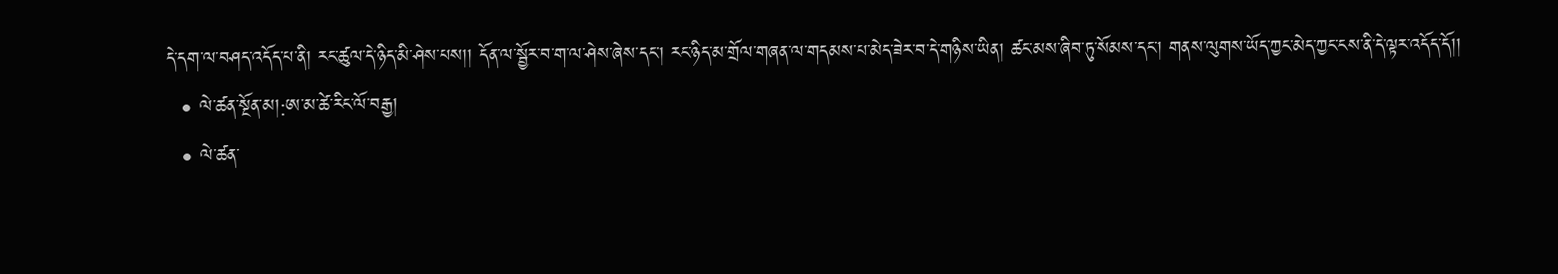དེ་དག་ལ་བཤད་འདོད་པ་ནི། རང་ཚུལ་དེ་ཉིད་མི་ཤེས་པས།། དོན་ལ་སྦྱོར་བ་ག་ལ་ཤེས་ཞེས་དང་། རང་ཉིད་མ་གྲོལ་གཞན་ལ་གདམས་པ་མེད་ཟེར་བ་དེ་གཉིས་ཡིན། ཚང་མས་ཞིབ་ཏུ་སོམས་དང་། གནས་ལུགས་ཡོད་ཀྱང་མེད་ཀྱང་ངས་ནི་དེ་ལྟར་འདོད་དོ།།
  • ལེ་ཚན་སྔོན་མ།:ཨ་མ་ཚེ་རིང་ལོ་བརྒྱ།
  • ལེ་ཚན་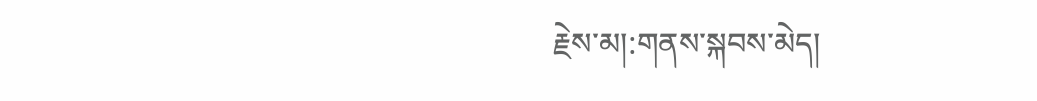རྗེས་མ།:གནས་སྐབས་མེད།